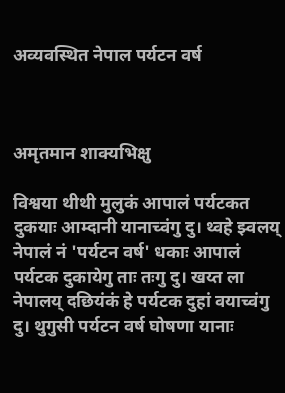अव्यवस्थित नेपाल पर्यटन वर्ष



अमृतमान शाक्यभिक्षु

विश्वया थीथी मुलुकं आपालं पर्यटकत दुकयाः आम्दानी यानाच्वंगु दु। थ्वहे झ्वलय् नेपालं नं 'पर्यटन वर्ष' धकाः आपालं पर्यटक दुकायेगु ताः तःगु दु। खय्त ला नेपालय् दछियंकं हे पर्यटक दुहां वयाच्वंगु दु। थुगुसी पर्यटन वर्ष घोषणा यानाः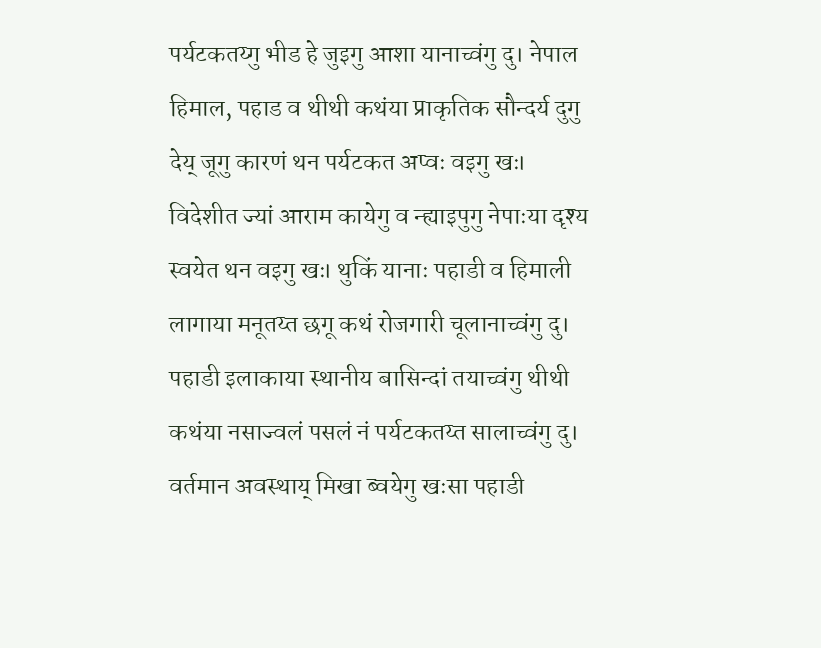पर्यटकतय्गु भीड हे जुइगु आशा यानाच्वंगु दु। नेपाल हिमाल, पहाड व थीथी कथंया प्राकृतिक सौन्दर्य दुगु देय् जूगु कारणं थन पर्यटकत अप्वः वइगु खः। विदेशीत ज्यां आराम कायेगु व न्ह्याइपुगु नेपाःया दृश्य स्वयेत थन वइगु खः। थुकिं यानाः पहाडी व हिमाली लागाया मनूतय्त छगू कथं रोजगारी चूलानाच्वंगु दु। पहाडी इलाकाया स्थानीय बासिन्दां तयाच्वंगु थीथी कथंया नसाज्वलं पसलं नं पर्यटकतय्त सालाच्वंगु दु। वर्तमान अवस्थाय् मिखा ब्वयेगु खःसा पहाडी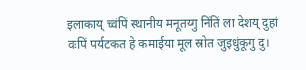इलाकाय् च्वंपिं स्थानीय मनूतय्गु निंतिं ला देशय् दुहां वःपिं पर्यटकत हे कमाईया मूल स्रोत जुइधुंकूगु दु।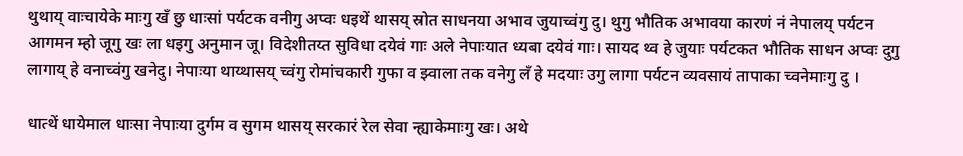थुथाय् वाःचायेके माःगु खँ छु धाःसां पर्यटक वनीगु अप्वः धइथें थासय् स्रोत साधनया अभाव जुयाच्वंगु दु। थुगु भौतिक अभावया कारणं नं नेपालय् पर्यटन आगमन म्हो जूगु खः ला धइगु अनुमान जू। विदेशीतय्त सुविधा दयेवं गाः अले नेपाःयात ध्यबा दयेवं गाः। सायद थ्व हे जुयाः पर्यटकत भौतिक साधन अप्वः दुगु लागाय् हे वनाच्वंगु खनेदु। नेपाःया थाय्थासय् च्वंगु रोमांचकारी गुफा व झ्वाला तक वनेगु लँ हे मदयाः उगु लागा पर्यटन व्यवसायं तापाका च्वनेमाःगु दु ।

धात्थें धायेमाल धाःसा नेपाःया दुर्गम व सुगम थासय् सरकारं रेल सेवा न्ह्याकेमाःगु खः। अथे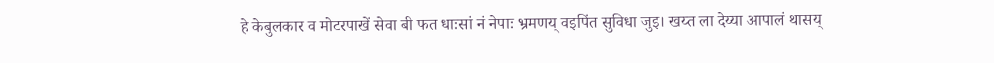हे केबुलकार व मोटरपाखें सेवा बी फत धाःसां नं नेपाः भ्रमणय् वइपिंत सुविधा जुइ। खय्त ला देय्या आपालं थासय्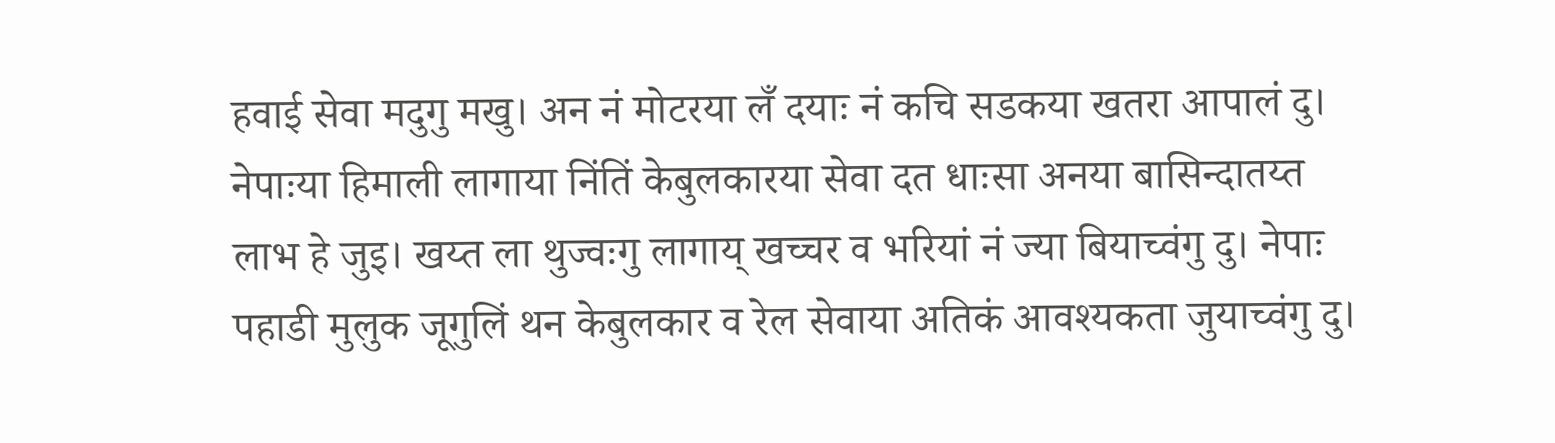हवाई सेवा मदुगु मखु। अन नं मोटरया लँ दयाः नं कचि सडकया खतरा आपालं दु। नेपाःया हिमाली लागाया निंतिं केबुलकारया सेवा दत धाःसा अनया बासिन्दातय्त लाभ हे जुइ। खय्त ला थुज्वःगु लागाय् खच्चर व भरियां नं ज्या बियाच्वंगु दु। नेपाः पहाडी मुलुक जूगुलिं थन केबुलकार व रेल सेवाया अतिकं आवश्यकता जुयाच्वंगु दु।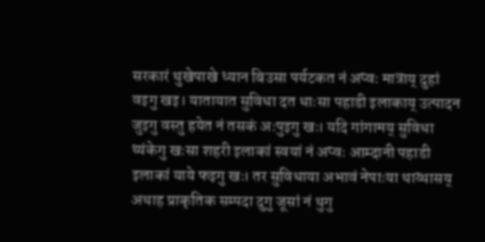सरकारं थुखेपाखे ध्यान बिउसा पर्यटकत नं अप्वः मात्राय् दुहां वइगु खइ। यातायात सुविधा दत धाःसा पहाडी इलाकाय् उत्पादन जुइगु वस्तु हयेत नं तसकं अःपुइगु खः। यदि गांगामय् सुविधा थ्यंकेगु खःसा शहरी इलाकां स्वयां नं अप्वः आम्दानी पहाडी इलाकां याये फइगु खः। तर सुविधाया अभावं नेपाःया थाय्थासय् अथाह प्राकृतिक सम्पदा दुगु जूसां नं थुगु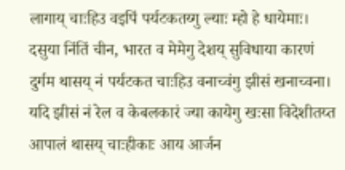लागाय् चाःहिउ वइपिं पर्यटकतय्गु ल्याः म्हो हे धायेमाः। दसुया निंतिं चीन, भारत व मेमेगु देशय् सुविधाया कारणं दुर्गम थासय् नं पर्यटकत चाःहिउ वनाच्वंगु झीसं खनाच्वना। यदि झीसं नं रेल व केबलकारं ज्या कायेगु खःसा विदेशीतय्त आपालं थासय् चाःहीकाः आय आर्जन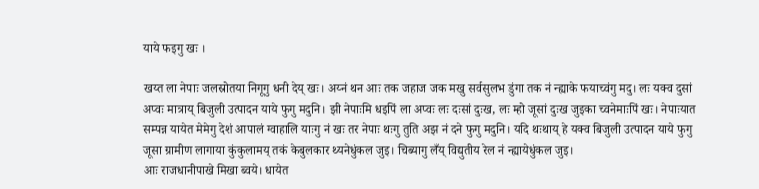याये फइगु खः ।

खय्त ला नेपाः जलस्रोतया निगूगु धनी देय् खः। अय्नं थन आः तक जहाज जक मखु सर्वसुलभ डुंगा तक नं न्ह्याके फयाच्वंगु मदु। लः यक्व दुसां अप्वः मात्राय् बिजुली उत्पादन याये फुगु मदुनि। झी नेपाःमि धइपिं ला अप्वः लः दःसां दुःख, लः म्हो जूसां दुःख जुइका च्वनेमाःपिं खः। नेपाःयात सम्पन्न यायेत मेमेगु देशं आपालं ग्वाहालि याःगु नं खः तर नेपाः थःगु तुति अझ नं दने फुगु मदुनि। यदि थःथाय् हे यक्व बिजुली उत्पादन याये फुगु जूसा ग्रामीण लागाया कुंकुलामय् तकं केबुलकार थ्यनेधुंकल जुइ। चिब्यागु लँय् विद्युतीय रेल नं न्ह्यायेधुंकल जुइ।
आः राजधानीपाखे मिखा ब्वये। धायेत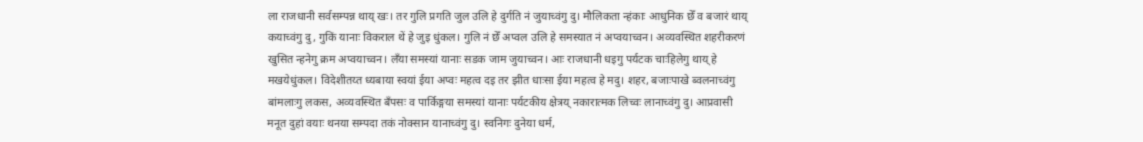ला राजधानी सर्वसम्पन्न थाय् खः। तर गुलि प्रगति जुल उलि हे दुर्गति नं जुयाच्वंगु दु। मौलिकता न्हंकाः आधुनिक छेँ व बजारं थाय् कयाच्वंगु दु, गुकिं यानाः विकराल थें हे जुइ धुंकल। गुलि नं छेँ अप्वल उलि हे समस्यात नं अप्वयाच्वन। अव्यवस्थित शहरीकरणं खुसित न्हनेगु क्रम अप्वयाच्वन। लँया समस्यां यानाः सडक जाम जुयाच्वन। आः राजधानी धइगु पर्यटक चाःहिलेगु थाय् हे मखयेधुंकल। विदेशीतय्त ध्यबाया स्वयां ईया अप्वः महत्व दइ तर झीत धाःसा ईया महत्व हे मदु। शहर, बजाःपाखे ब्वलनाच्वंगु बांमलाःगु लकस, अव्यवस्थित बँपसः व पार्किङ्गया समस्यां यानाः पर्यटकीय क्षेत्रय् नकारात्मक लिच्वः लानाच्वंगु दु। आप्रवासी मनूत दुहां वयाः थनया सम्पदा तकं नोक्सान यानाच्वंगु दु। स्वनिगः दुनेया धर्म,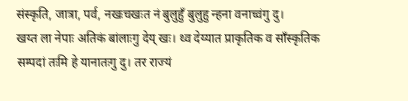संस्कृति, जात्रा, पर्व, नखःचखःत नं बुलुहुँ बुलुहु न्हना वनाच्वंगु दु।
खय्त ला नेपाः अतिकं बांलाःगु देय् खः। थ्व देय्यात प्राकृतिक व साँस्कृतिक सम्पदां तःमि हे यानातःगु दु। तर राज्यं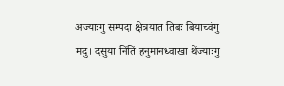अज्याःगु सम्पदा क्षेत्रयात तिबः बियाच्वंगु मदु। दसुया निंतिं हनुमानध्वाखा थेंज्याःगु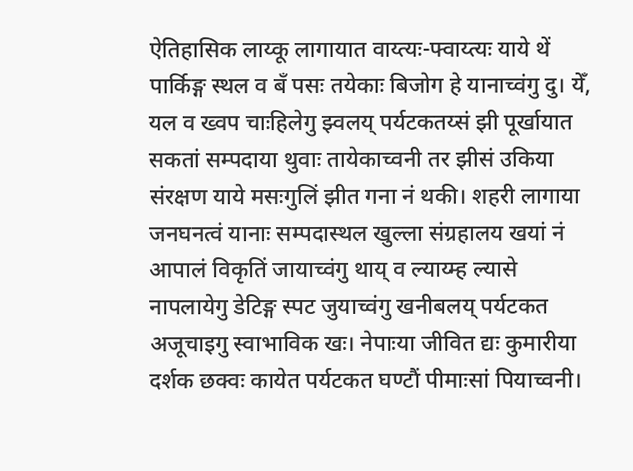ऐतिहासिक लाय्कू लागायात वाय्त्यः-फ्वाय्त्यः याये थें पार्किङ्ग स्थल व बँ पसः तयेकाः बिजोग हे यानाच्वंगु दु। येँ, यल व ख्वप चाःहिलेगु झ्वलय् पर्यटकतय्सं झी पूर्खायात सकतां सम्पदाया थुवाः तायेकाच्वनी तर झीसं उकिया संरक्षण याये मसःगुलिं झीत गना नं थकी। शहरी लागाया जनघनत्वं यानाः सम्पदास्थल खुल्ला संग्रहालय खयां नं आपालं विकृतिं जायाच्वंगु थाय् व ल्याय्म्ह ल्यासे नापलायेगु डेटिङ्ग स्पट जुयाच्वंगु खनीबलय् पर्यटकत अजूचाइगु स्वाभाविक खः। नेपाःया जीवित द्यः कुमारीया दर्शक छक्वः कायेत पर्यटकत घण्टौं पीमाःसां पियाच्वनी।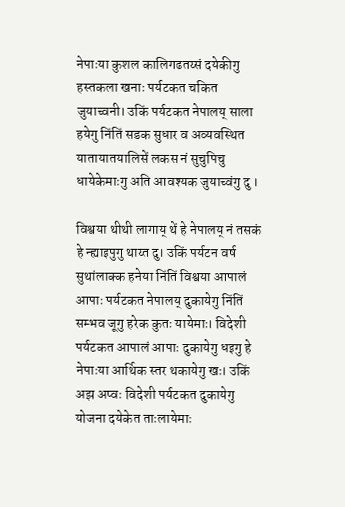नेपाःया कुशल कालिगढतय्सं दयेकीगु हस्तकला खनाः पर्यटकत चकित जुयाच्वनी। उकिं पर्यटकत नेपालय् साला हयेगु निंतिं सडक सुधार व अव्यवस्थित यातायातयालिसें लकस नं सुचुपिचु धायेकेमाःगु अति आवश्यक जुयाच्वंगु दु ।

विश्वया थीथी लागाय् थें हे नेपालय् नं तसकं हे न्ह्याइपुगु थाय्त दु। उकिं पर्यटन वर्ष सुथांलाक्क हनेया निंतिं विश्वया आपालं आपाः पर्यटकत नेपालय् दुकायेगु निंतिं सम्भव जूगु हरेक कुतः यायेमाः। विदेशी पर्यटकत आपालं आपाः दुकायेगु धइगु हे नेपाःया आर्थिक स्तर थकायेगु खः। उकिं अझ अप्वः विदेशी पर्यटकत दुकायेगु योजना दयेकेत ताःलायेमाः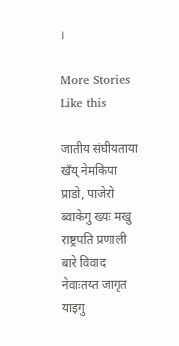।

More Stories Like this

जातीय संघीयताया खँय् नेमकिपा
प्राडो, पाजेरो ब्वाकेगु ख्यः मखु
राष्ट्रपति प्रणाली बारे विवाद
नेवाःतय्त जागृत याइगु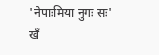'नेपाःमिया नुगः सः'
खँ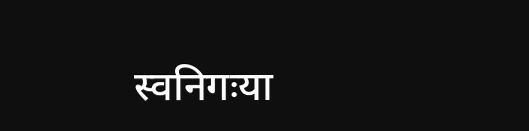स्वनिगःया